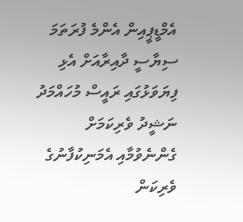އެމްޑީޕީއިން އެންމެ ފުރަތަމަ ސިޔާސީ ދާއިރާއަށް އެޅި ފިޔަވަޅުގައި ރައީސް މުހައްމަދު ނަޝީދު ވެރިކަމަށް ގެންނެވުމާއި އެމަނިކުފާނުގެ ވެރިކަން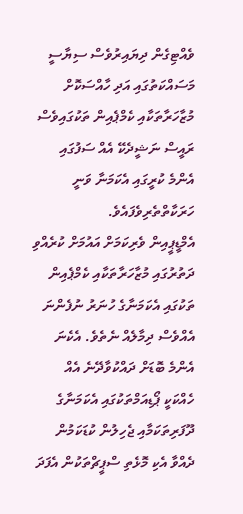ވެއްޓިގެން ދިޔައިރުވެސް ސިޔާސީ މަސައްކަތުގައި އަދި ހާއްސަކޮށް މުޒާހަރާތަކާއި ކެމްޕެއިން ތަކުގައިވެސް ރައީސް ނަޝީދެކޭ އެއް ސަފުގައި އެންމެ ކުރީގައި އެކަމަނާ ވަނީ ހަރަކާތްތެރިވެފައެވެ.
އެމްޑީޕީއިން ވެރިކަމަށް އައުމަށް ކުރެއްވި ދަތުރުގައި މުޒާހަރާތަކާއި ކެމްޕެއިން ތަކުގައި އެކަމަނާގެ ހުނަރު ނުފެންނަ އެއްވެސް ދިމާލެއް ނެތެވެ. އެކެނަ އެންމެ ބޮޑަށް ދައްކުވާދޭނެ އެއް ހެއްކަކީ ޕޯޑިއަމްތަކުގައި އެކަމަނާގެ ދޫފަރިތަކަމާއި ޖެހިލުން ކުޑަކަމުން ދެއްވާ އެކި މޮޅެތި ސްޕީޗްތަކުން އެފަދަ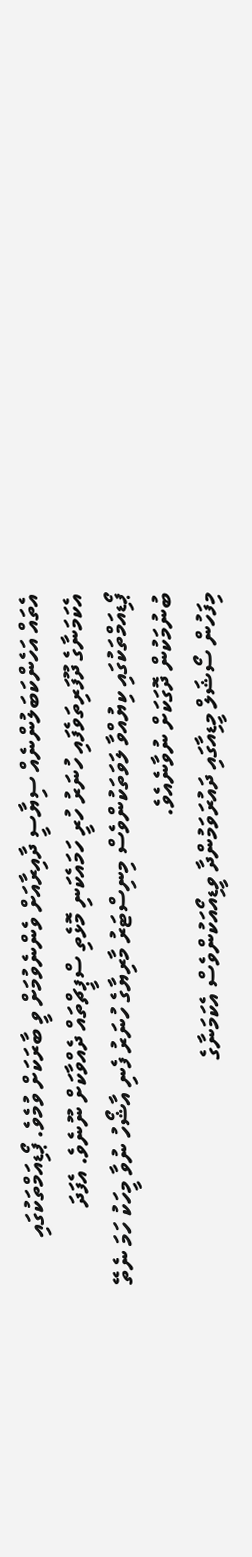އެތައް އަހެންކަބަލުންނެއް ސިޔާސީ ދާއިރާއަށް ވެންނެވުމަށް ވީ ބާރަކަށް ވުމެވެ. ޕޯޑިއަމްތަކުގައި އެކަމަނާގެ ދޫފަރިތަވެފައި ހުނަރު ހުރީ ހަމައެކަނި މޮޅެތި ސްޕީޗްތައް ދެއްވާކަށް ނޫނެވެ. އެފަދަ ޕޯޑިއަމްތަކުގައި ކިޔުއްވާ ލަވަތަކުންވެސް މިނިސްޓަރު މާރިޔާގެ ހުނަރު ފެނި އާޝޯހު ނުވާ މީހަކު ހަމަ ނެތޭ ބުނުމަކުން ދޮގަކަށް ނުވާނެއެވެ.
މިފަހުން ސޯޝަލް މީޑިއާގައި ދައުރަވަމުންދާ ވީޑިއޯއަކުންވެސް އެކަމަނާގެ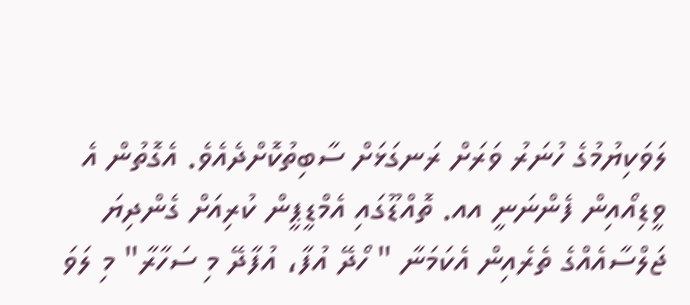ލަވަކިޔުމުގެ ހުނަރު ވަރަށް ރަނގަޅަށް ސާބިތުކޮށްދެއެވެ. އެގޮތުން އެ ވީޑިއޯއިން ފެންނަނީ އއ. ތޮއްޑޫގައި އެމްޑީޕީން ކުރިއަށް ގެންދިޔަ ޖަލްސާއެއްގެ ތެރެއިން އެކަމަނާ " ހޯދޭ އުފާ، އުފާދޭ މި ސަހާރާ" މި ލަވަ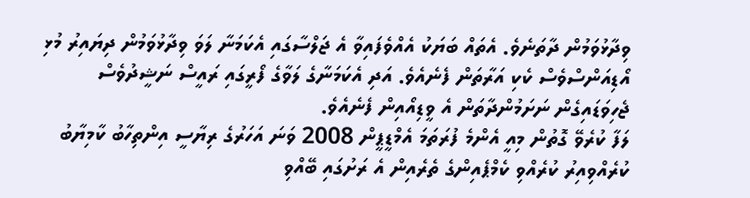ވިދާޅުވަމުން ދާތަނެވެ. އެތައް ބަޔަކު އެއްވެފައިވާ އެ ޖަލްސާގައި އެކަމަނާ ލަވަ ވިދާޅުވަމުން ދިޔައިރު މުޅި އޯޑިއަންސްވެސް ކެކި އަރާތަން ފެނެއެވެ. އަދި އެކަމަނާގެ ލަވާގެ ފޯރީގައި ރައީސް ނަޝީދުވެސް ޖެހިވަޑައިގެން ނަށަމުންދާތަން އެ ވީޑިއޯއިން ފެނެއެވެ.
ލަފާ ކުރެވޭ ގޮތުން މިއީ އެންމެ ފުރަތަމަ އެމްޑީޕީން 2008 ވަނަ އަހަރުގެ ރިޔާސީ އިންތިހާބު ކާމިޔާބު ކުރެއްވިއިރު ކުރެއްވި ކެމްޕެއިންގެ ތެރެއިން އެ ރަށުގައި ބޭއްވި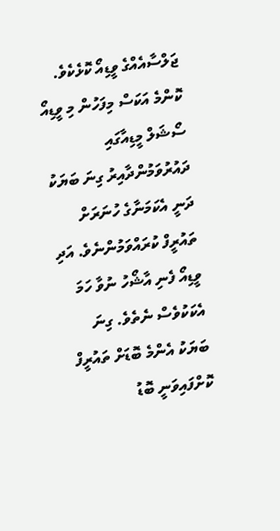ޖަލްސާއެއްގެ ވީޑިއޯ ކޮޅެކެވެ. ކޮންމެ އަކަސް މިފަހުން މި ވީޑިއޯ ސޯޝަލް މީޑިއާގައި ދައުރުވަމުންދާއިރު ގިނަ ބަޔަކު ދަނީ އެކަމަނާގެ ހުނަރަށް ތައުރީފް ކުރައްވަމުންނެވެ. އަދި ވީޑިއޯ ފެނި އާޝޯހު ނުވާ ހަމަ އެކަކުވެސް ނެތެވެ. ގިނަ ބަޔަކު އެންމެ ބޮޑަށް ތައުރީފް ކޮށްފައިވަނީ ބޮޑު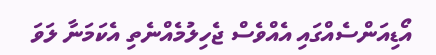އޯޑިއަންސެއްގައި އެއްވެސް ޖެހިލުމެއްނެތި އެކަމަނާ ލަވަ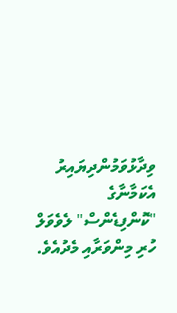ވިދާޅުވަމުންދިޔައިރު އެކަމާނާގެ "ކޮންފިޑެންސް" ލެވެވަލް ހުރި މިންވަރާއި މެދުއެވެ.